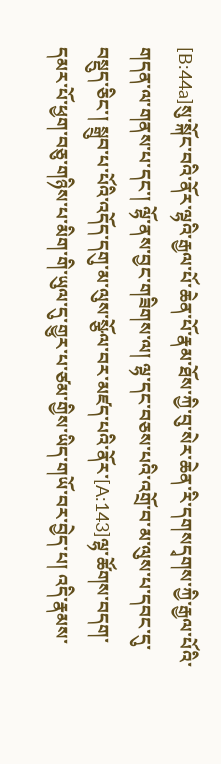[B:44a]སུ་སྐོང་བའི་ནོར་ལྷའི་རྒྱལ་པོ་ཆེན་པོ་རྣམ་ཐོས་ཀྱི་བུ་སེར་ཆེན་རི་དགསདྭགས་ཀྱི་རྒྱལ་པོའི་གདན་ལ་གནས་པ་དང་། ལྷོ་ནས་བྱང་གཟིགས་ལ། ལྷ་དང་བཅས་པའི་འགྲོ་བ་མ་ལུས་པ་དབང་དུ་བསྡུད་ཅིང་། སྒྲུབ་པ་པོའི་འདོད་དགུ་མ་ལུས་སྩོལ་བར་མཛད་པའི་ནོར་[A:143]ལྷ་ཚོགས་བདག་དམར་པོ་ཕྱག་བཅུ་གཉིས་པ་མིག་གི་ཡུལ་དུ་གྱུར་པ་ཙམ་གྱིས་ཡིད་གཡོ་བར་བྱེད་པ། འདི་རྣམས་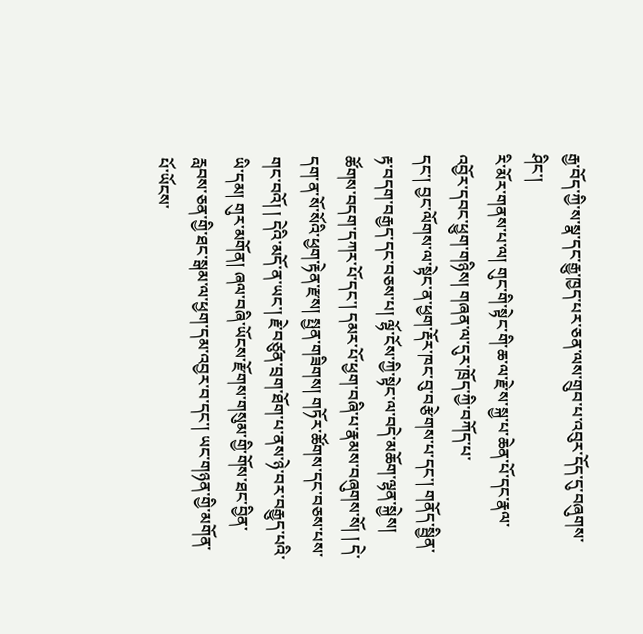རྒྱ་བོད་ཀྱི་ས་སྣ་དང་རྒྱུ་ཁྱད་པར་ཅན་ལས་གྲུབ་པ་འབུར་དོད་དུ་བཞུགས་ཤིང་།
རི་མོར་གནས་པ་ལ། གུང་གི་སྟེང་གི་ཆ་ལ་རྗེ་ས་སྐྱ་པ་ཆེན་པོ་དང་རྣལ་འབྱོར་དབང་ཕྱུག་གཉིས། གཞན་ལ་དུར་ཁྲོད་ཀྱི་བཀོད་པ་
དང་། བྱང་ལོགས་ལ་སྟེང་ན་ཕྱག་རྡོར་ཁང་བུ་བརྩེགས་པ་དང་། གནོད་སྦྱིན་རྟ་བདག་བརྒྱད་དང་བཅས་པ། ལྷོ་ངོས་ཀྱི་སྟེང་ལ་བདེ་མཆོག་ལྷན་སྐྱེས། ཚོགས་བདག་དཀར་པོ་དང་། དམར་པོ་ཕྱག་བཞི་པ་རྣམས་བཞུགས་སོ། ། དེ་དག་ན་སོ་སོའི་ཕྱག་རྟེན་རྫས། སྤྱན་གཟིགས། གཏོར་ཚོགས་དང་བཅས་པས་གང་བའོ། ། དེའི་མདོ་ན་ཡང་། རྗེ་བཙུན་བྲག་ཐོག་པ་ནས་ཉེ་བར་བརྒྱུད་པའི་ཡི་དམ། གུར་མགོན། ཞལ་བཞི་ཡོངས་རྫོགས་གསུམ་གྱི་གོས་ཐང་བྱིན་རླབས་ཅན་གྱི་ཐང་སྒམ་ལ་ཕྱག་དམ་འབྱར་བ་དང་། ཡང་གཉན་གྱི་མགོན་པོ་ཡོངས་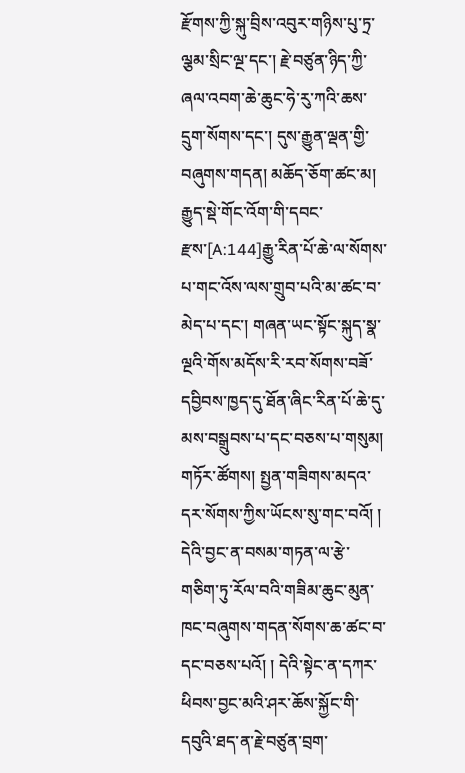རྫོགས་ཀྱི་སྐུ་བྲིས་འབུར་གཉིས་པུ་ཏྲ་ལྕམ་སྲིང་ལྔ་དང་། རྗེ་བཙུན་ཉིད་ཀྱི་ཞལ་འབག་ཆེ་ཆུང་ཧེ་རུ་ཀའི་ཆས་དྲུག་སོགས་དང་། དུས་རྒྱུན་ལྡན་གྱི་བཞུགས་གདན། མཆོད་ཅོག་ཚང་མ། རྒྱུད་སྡེ་གོང་འོག་གི་དབང་རྫས་[A:144]རྒྱུ་རིན་པོ་ཆེ་ལ་སོགས་པ་གང་འོས་ལས་གྲུབ་པའི་མ་ཚང་བ་མེད་པ་དང་། གཞན་ཡང་སྟོང་སྐུད་སྣ་ལྔའི་གོས་མདོས་རི་རབ་སོགས་བཟོ་དབྱིབས་ཁྱད་དུ་ཐོན་ཞིང་རིན་པོ་ཆེ་དུ་མས་བསྒྲུབས་པ་དང་བཅས་པ་གསུམ། གཏོར་ཚོགས། སྤྱན་གཟིགས་མདའ་དར་སོགས་ཀྱིས་ཡོངས་སུ་གང་བའོ། ། དེའི་བྱང་ན་བསམ་གཏན་ལ་རྩེ་གཅིག་ཏུ་རོལ་བའི་གཟིམ་ཆུང་མུན་ཁང་བཞུགས་གདན་སོགས་ཆ་ཚང་བ་དང་བཅས་པའོ། ། དེའི་སྟེང་ན་དཀར་ཕིབས་བྱང་མའི་ཤར་ཆོས་སྐྱོང་གི་དབུའི་ཐད་ན་རྗེ་བཙུན་བྲག་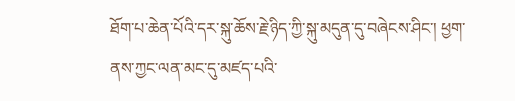ཐོག་པ་ཆེན་པོའི་དར་སྐུ་ཆོས་རྗེ་ཉིད་ཀྱི་སྐུ་མདུན་དུ་བཞེངས་ཤིང་། ཕྱག་ནས་ཀྱང་ལན་མང་དུ་མཛད་པའི་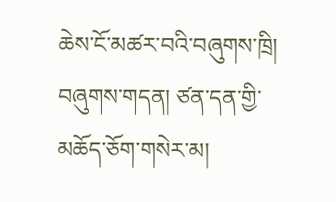ཆེས་ངོ་མཚར་བའི་བཞུགས་ཁྲི། བཞུགས་གདན། ཙན་དན་གྱི་མཆོད་ཅོག་གསེར་མ།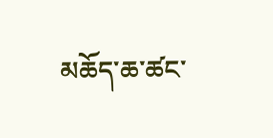མཆོད་ཆ་ཚང་